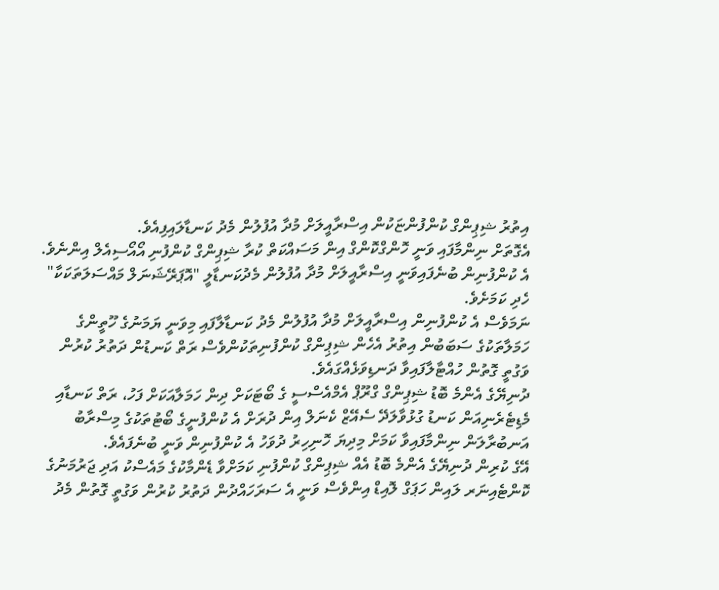އިތުރު ޝިޕިންގް ކުންފުންޏަކުން އިސްރާއީލަށް މުދާ އުފުލުން މެދު ކަނޑާލައިފިއެވެ.
އެގޮތަށް ނިންމާފައި ވަނީ ހޮންގްކޮންގް އިން މަސައްކަތް ކުރާ ޝިޕިންގް ކުންފުނި އޯއޯސިއެލް އިންނެވެ.
އެ ކުންފުނިން ބުނެފައިވަނީ އިސްރާއީލަށް މުދާ އުފުލުން މެދުކަނޑާލީ "އޮޕަރޭޝަނަލް މައްސަލަތަކަކާ" ހެދި ކަމަށެވެ.
ނަމަވެސް އެ ކުންފުނިން އިސްރާއީލަށް މުދާ އުފުލުން މެދު ކަނޑާލާފައި މިވަނީ ޔަމަނުގެ ހޫތީންގެ ހަމަލާތަކުގެ ސަބަބުން އިތުރު އެހެން ޝިޕިންގް ކުންފުނިތަކުންވެސް ރަތް ކަނޑުން ދަތުރު ކުރުން ވަގުތީ ގޮތުން ހުއްޓާލާފައިވާ ދަނޑިވަޅެއްގައެވެ.
ދުނިޔޭގެ އެންމެ ބޮޑު ޝިޕިންގް ގްރޫޕް އެމްއެސްސީ ގެ ބޯޓަކަށް ދިން ހަމަލާއަކަށް ފަހު، ރަތް ކަނޑާއި މެޑިޓެރެނިއަން ކަނޑު ގުޅުވާލަދޭ ސެއޭޒް ކެނަލް އިން ދުރަށް އެ ކުންފުނީގެ ބޯޓުތަކުގެ މިސްރާބު އަނބުރާލަން ނިންމާފައިވާ ކަމަށް މިދިޔަ ހޮނިހިރު ދުވަހު އެ ކުންފުނިން ވަނީ ބުނެފައެވެ.
އޭގެ ކުރިން ދުނިޔޭގެ އެންމެ ބޮޑު އެއް ޝިޕިންގް ކުންފުނި ކަމަށްވާ ޑެންމާކުގެ މައެސްކު އަދި ޖަރުމަނުގެ ކޮންޓެއިނަރ ލައިން ހަޕަގް ލޮއިޑް އިންވެސް ވަނީ އެ ސަރަހައްދުން ދަތުރު ކުރުން ވަގުތީ ގޮތުން މެދު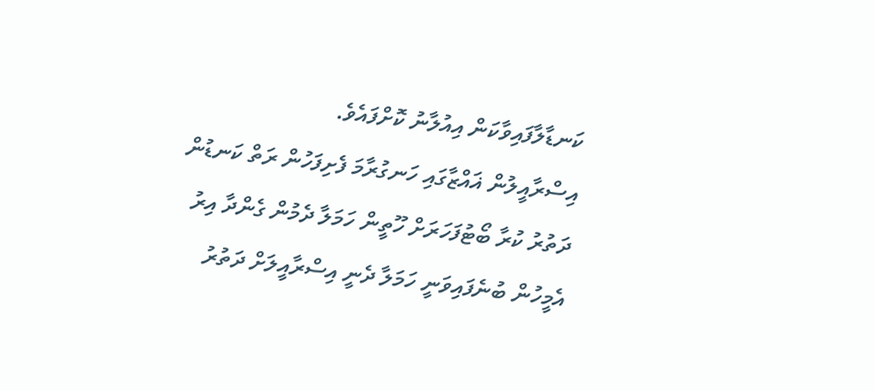ކަނޑާލާފައިވާކަން އިއުލާނު ކޮށްފައެވެ.
އިސްރާއީލުން ޣައްޒާގައި ހަނގުރާމަ ފެށިފަހުން ރަތް ކަނޑުން ދަތުރު ކުރާ ބޯޓުފަހަރަށް ހޫތީން ހަމަލާ ދެމުން ގެންދާ އިރު އެމީހުން ބުނެފައިވަނީ ހަމަލާ ދެނީ އިސްރާއީލަށް ދަތުރު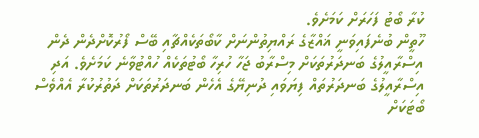ކުރާ ބޯޓު ފަހަރަށް ކަމަށެވެ.
ހޫތީން ބުނެފައިވަނީ ޣައްޒާގެ ރައްޔިތުންނަށް ކާބޯތަކެއްޗާއި ބޭސް ފޯރުކޮށްދެން ދެން އިސްރާއީލުގެ ބަނދަރުތަކަށް މިސްރާބު ޖަހާ ހުރިހާ ބޯޓުތަކެއް ހުއްޓުވާނެ ކަމަށެވެ. އަދި އިސްރާއީލުގެ ބަނދަރުތައް ފިޔަވައި ދުނިޔޭގެ އެހެން ބަނދަރުތަކަށް ދަތުރުކުރާ އެއްވެސް ބޯޓަކަށް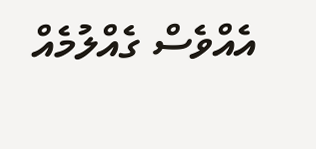އެއްވެސް ގެއްލުމެއް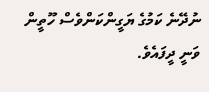ނުދޭނެ ކަމުގެ ޔަގީންކަންވެސް ހޫތީން ވަނީ ދީފައެވެ.